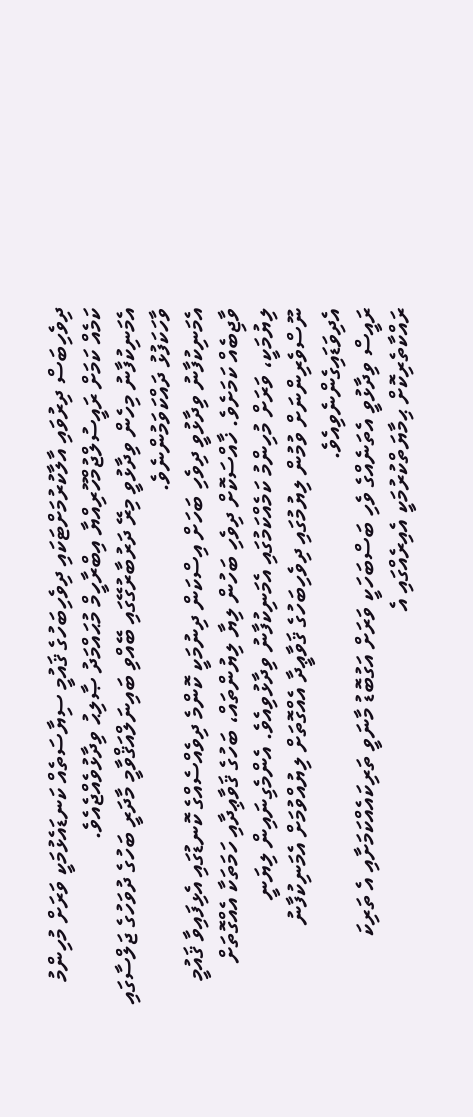ދިވެހިބަސް ދިރުވައި އާލާކުރުމަށްޓަކައި ދިވެހިބަހުގެ ޤައުމީ ސިޔާސަތެއް ކަނޑައެޅުމަކީ ވަރަށް މުހިންމު ކަމެއް ކަމަށް ރައީސުލްޖުމްހޫރިއްޔާ އިބްރާހީމް މުޙައްމަދު ޞާލިޙު ވިދާޅުވެއްޖެއެވެ.
އެމަނިކުފާނު މިހެން ވިދާޅުވީ މިރޭ ދަރުބާރުގޭގައި ބޭއްވި ބައިނަލްއަޤްވާމީ މާދަރީ ބަހުގެ ދުވަހުގެ ޖަލްސާގައި ވާހަކަފުޅު ދައްކަވަމުންނެވެ.
އެމަނިކުފާނު ވިދާޅުވީ ދިވެހި ބަހަށް އިސްކަން ދިނުމަކީ ކޮންމެ ދިވެއްސެއްގެ ކޮނޑުގައި އެޅިފައިވާ ޤައުމީ ވާޖިބެއް ކަމަށެވެ. ޚާއްސަކޮށް ދިވެހި ބަހުން ލިޔާ ލިޔުންތައް، ބަހުގެ ޤަވާޢިދާއި ހަމަތަކާ އެއްގޮތަށް ލިޔުމަކީ، ވަރަށް މުހިންމު ކަމެއްކަމުގައި އެމަނިކުފާނު ވިދާޅުވިއެވެ. އެންމެގިނައިން ލިޔަނީ ނޫސްވެރިންނަށް ވުމުން ލިޔުމުގައި ދިވެހިބަހުގެ ޤަވާޢީދާ އެއްގޮތަށް ލިޔުއްވުމަށް އެމަނިކުފާނު އެދިވަޑައިގެންނެވިއެވެ.
ރައީސް ވިދާޅުވީ އެތަނެއްގެ ވެހި ބަސްބަހަކީ ވަރަށް އަގުބޮޑު މާނަވީ ތަރިކައެއްކަމަށާއި އެ ތަރިކަ ރައްކާތެރިކޮށް ޙިމާޔަތްކުރުމަކީ އެއިރެއްގައި އެ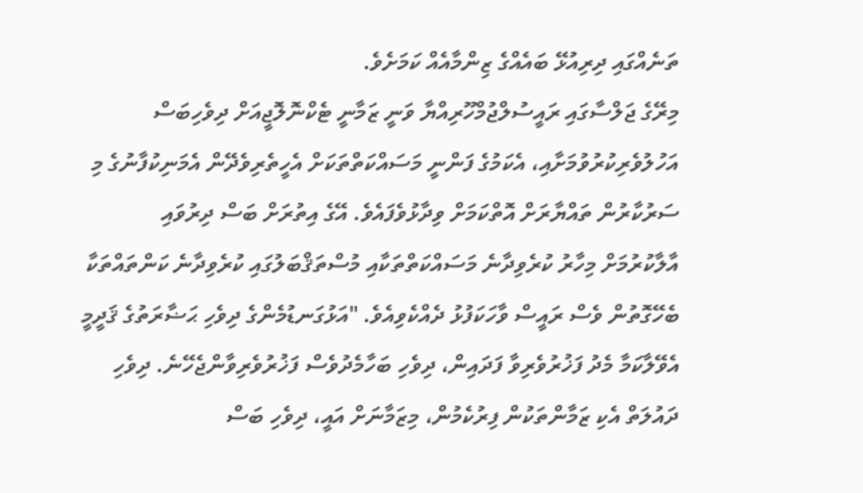ތަނެއްގައި ދިރިއުޅޭ ބައެއްގެ ޒިންމާއެއް ކަމަށެވެ.
މިރޭގެ ޖަލްސާގައި ރައީސުލްޖުމްހޫރިއްޔާ ވަނީ ޒަމާނީ ޓެކްނޮލޮޖީއަށް ދިވެހިބަސް އަހުލުވެރިކުރުވުމަށާއި، އެކަމުގެ ފަންނީ މަސައްކަތްތަކަށް އެހީތެރިވެދޭން އެމަނިކުފާނުގެ މި ސަރުކާރުން ތައްޔާރަށް އޮތްކަމަށް ވިދާޅުވެފައެވެ. އޭގެ އިތުރަށް ބަސް ދިރުވައި އާލާކުރުމަށް މިހާރު ކުރެވިދާނެ މަސައްކަތްތަކާއި މުސްތަޤްބަލުގައި ކުރެވިދާނެ ކަންތައްތަކާ ބެހޭގޮތުން ވެސް ރައީސް ވާހަކަފުޅު ދެއްކެވިއެވެ. "އަޅުގަނޑުމެންގެ ދިވެހި ޙަޟާރަތުގެ ޤަދީމީ އެވޭލާކަމާ މެދު ފަޚުރުވެރިވާ ފަދައިން، ދިވެހި ބަހާމެދުވެސް ފަޚުރުވެރިވާންޖެހޭނެ. ދިވެހި ދައުލަތް އެކި ޒަމާންތަކުން ފިރުކެމުން، މިޒަމާނަށް އައީ، ދިވެހި ބަސް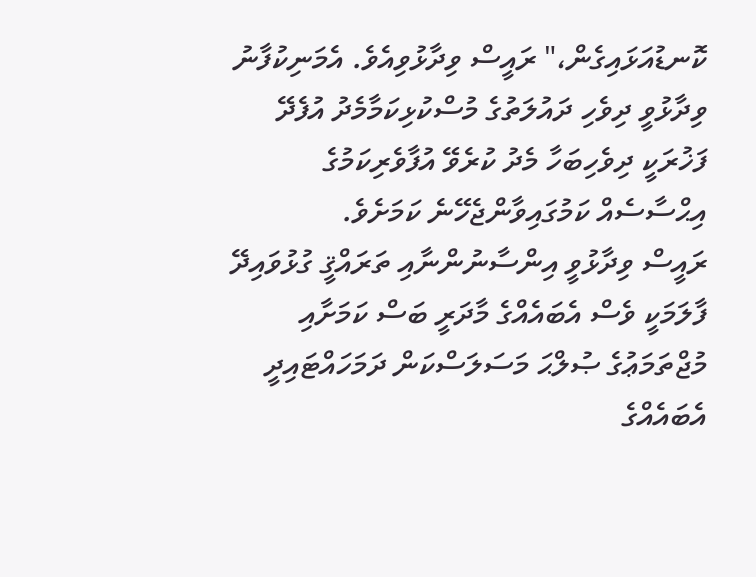ކޮނޑުއަޅައިގެން،" ރައީސް ވިދާޅުވިއެވެ. އެމަނިކުފާނު ވިދާޅުވީ ދިވެހި ދައުލަތުގެ މުސްކުޅިކަމާމެދު އުފެދޭ ފަޚުރަކީ ދިވެހިބަހާ މެދު ކުރެވޭ އުފާވެރިކަމުގެ އިޙްސާސެއް ކަމުގައިވާންޖެހޭނެ ކަމަށެވެ.
ރައީސް ވިދާޅުވީ އިންސާނުންނާއި ތަރައްޤީ ގުޅުވައިދޭ ފާލަމަކީ ވެސް އެބައެއްގެ މާދަރީ ބަސް ކަމަށާއި މުޖްތަމަޢުގެ ޞުލްޙަ މަސަލަސްކަން ދަމަހައްޓައިދީ އެބައެއްގެ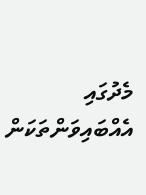މެދުގައި އެއްބައިވަންތަކަން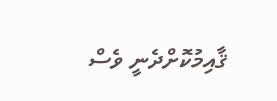ޤާއިމުކޮށްދެނީ ވެސް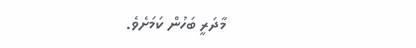މާދަރީ ބަހުން ކަމަށެވެ.